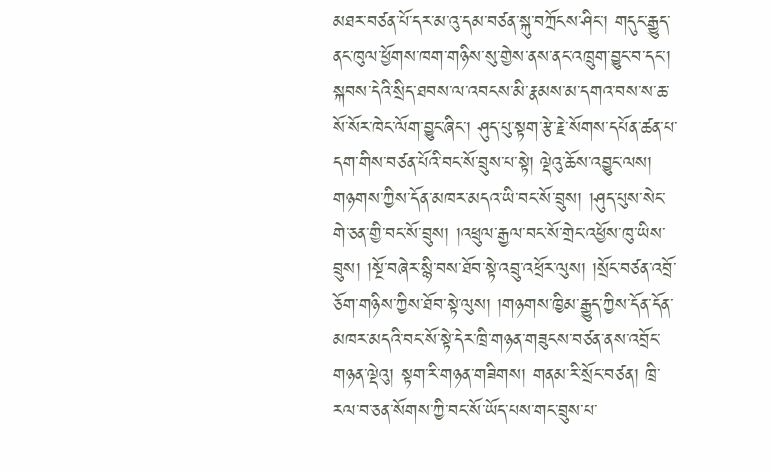མཐར་བཙན་པོ་དར་མ་འུ་དམ་བཙན་སྐུ་བཀྲོངས་ཤིང་། གདུང་རྒྱུད་ནང་ཁུལ་ཕྱོགས་ཁག་གཉིས་སུ་གྱེས་ནས་ནང་འཁྲུག་བྱུང་བ་དང་། སྐབས་དེའི་སྲིད་ཐབས་ལ་འབངས་མི་རྣམས་མ་དགའ་བས་ས་ཆ་སོ་སོར་ཁེང་ལོག་བྱུང་ཞིང་། ཤུད་པུ་སྟག་རྩེ་རྗེ་སོགས་དཔོན་ཚན་པ་དག་གིས་བཙན་པོའི་བང་སོ་བྲུས་པ་སྟེ། ལྡེའུ་ཆོས་འབྱུང་ལས། གཉགས་ཀྱིས་དོན་མཁར་མདའ་ཡི་བང་སོ་བྲུས། །ཤུད་པུས་སེང་གེ་ཅན་གྱི་བང་སོ་བྲུས། །འཕྲུལ་རྒྱལ་བང་སོ་གྲེང་འཕྱོས་ཁུ་ཡིས་བྲུས། །སྔོ་བཞེར་སྙི་བས་ཐོབ་སྟེ་འབྲུ་འཕྲོར་ལུས། །སྲོང་བཙན་འབྲོ་ཅོག་གཉིས་ཀྱིས་ཐོབ་སྟེ་ལུས། །གཉགས་ཁྱིམ་རྒྱུད་ཀྱིས་དོན་དོན་མཁར་མདའི་བང་སོ་སྟེ་དེར་ཁྲི་གཉན་གཟུངས་བཙན་ནས་འབྲོང་གཉན་ལྡེའུ། སྟག་རི་གཉན་གཟིགས། གནམ་རི་སྲོང་བཙན། ཁྲི་རལ་བ་ཅན་སོགས་ཀྱི་བང་སོ་ཡོད་པས་གང་བྲུས་པ་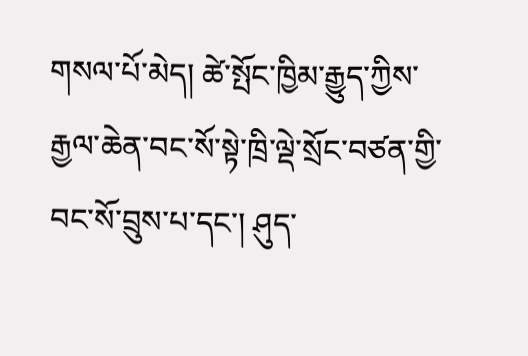གསལ་པོ་མེད། ཚེ་སྤོང་ཁྱིམ་རྒྱུད་ཀྱིས་རྒྱལ་ཆེན་བང་སོ་སྟེ་ཁྲི་ལྡེ་སྲོང་བཙན་གྱི་བང་སོ་བྲུས་པ་དང་། ཤུད་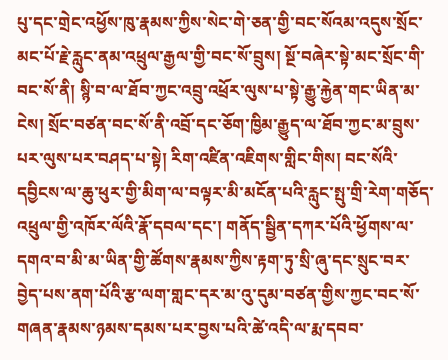པུ་དང་གྲེང་འཕྱོས་ཁུ་རྣམས་ཀྱིས་སེང་གེ་ཅན་གྱི་བང་སོའམ་འདུས་སྲོང་མང་པོ་རྗེ་རླུང་ནམ་འཕྲུལ་རྒྱལ་གྱི་བང་སོ་བྲུས། སྔོ་བཞེར་སྟེ་མང་སྲོང་གི་བང་སོ་ནི། སྙི་བ་ལ་ཐོབ་ཀྱང་འབྲུ་འཕྲོར་ལུས་པ་སྟེ་རྒྱུ་རྐྱེན་གང་ཡིན་མ་ངེས། སྲོང་བཙན་བང་སོ་ནི་འབྲོ་དང་ཅོག་ཁྱིམ་རྒྱུད་ལ་ཐོབ་ཀྱང་མ་བྲུས་པར་ལུས་པར་བཤད་པ་སྟེ། རིག་འཛིན་འཇིགས་གླིང་གིས། བང་སོའི་དབྱིངས་ལ་ཆུ་ཕུར་གྱི་མིག་ལ་བལྟར་མི་མངོན་པའི་རླུང་སྤུ་གྲི་རེག་གཅོད་འཕྲུལ་གྱི་འཁོར་ལོའི་རྣོ་དབལ་དང་། གནོད་སྦྱིན་དཀར་པོའི་ཕྱོགས་ལ་དགའ་བ་མི་མ་ཡིན་གྱི་ཚོགས་རྣམས་ཀྱིས་རྟག་ཏུ་སྲི་ཞུ་དང་སྲུང་བར་བྱེད་པས་ནག་པོའི་རྩ་ལག་གླང་དར་མ་འུ་དུམ་བཙན་གྱིས་ཀྱང་བང་སོ་གཞན་རྣམས་ཉམས་དམས་པར་བྱས་པའི་ཚེ་འདི་ལ་རྨ་དབབ་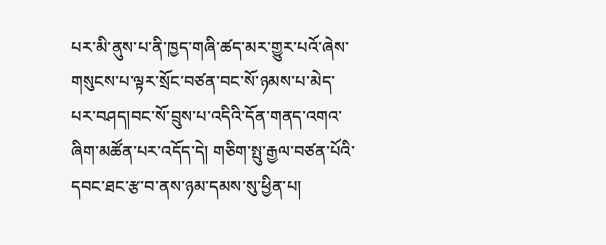པར་མི་ནུས་པ་ནི་ཁྱད་གཞི་ཚད་མར་གྱུར་པའོ་ཞེས་གསུངས་པ་ལྟར་སྲོང་བཙན་བང་སོ་ཉམས་པ་མེད་པར་བཤད།བང་སོ་བྲུས་པ་འདིའི་དོན་གནད་འགའ་ཞིག་མཚོན་པར་འདོད་དེ། གཅིག་སྤུ་རྒྱལ་བཙན་པོའི་དབང་ཐང་རྩ་བ་ནས་ཉམ་དམས་སུ་ཕྱིན་པ།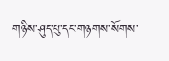གཉིས་ཤུད་པུ་དང་གཉགས་སོགས་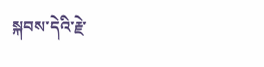སྐབས་དེའི་རྗེ་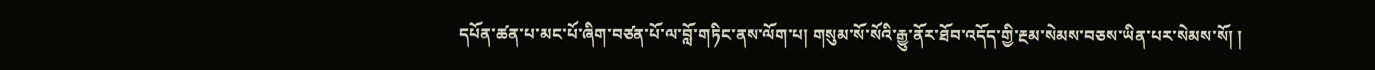དཔོན་ཚན་པ་མང་པོ་ཞིག་བཙན་པོ་ལ་བློ་གཏིང་ནས་ལོག་པ། གསུམ་སོ་སོའི་རྒྱུ་ནོར་ཐོབ་འདོད་གྱི་རྔམ་སེམས་བཅས་ཡིན་པར་སེམས་སོ། །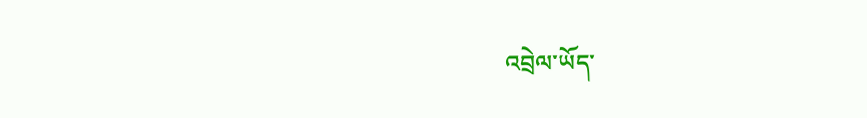འབྲེལ་ཡོད་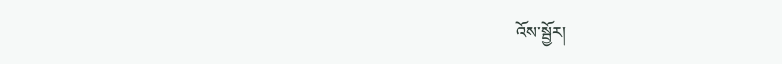འོས་སྦྱོར།